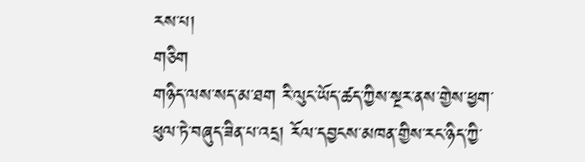རས་པ།
གཅིག
གཉིད་ལས་སད་མ་ཐག རི་ལུང་ཡོད་ཚད་ཀྱིས་སྔར་ནས་གྱེས་ཕྱག་ཕུལ་ཏེ་བཞུད་ཟིན་པ་འདྲ། རོལ་དབྱངས་མཁན་གྱིས་རང་ཉིད་ཀྱི་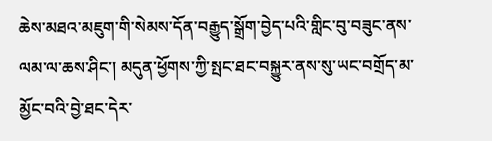ཆེས་མཐའ་མཇུག་གི་སེམས་དོན་བརྒྱུད་སྒྲོག་བྱེད་པའི་གླིང་བུ་བཟུང་ནས་ལམ་ལ་ཆས་ཤིང་། མདུན་ཕྱོགས་ཀྱི་སྤང་ཐང་བསྐྱུར་ནས་སུ་ཡང་བགྲོད་མ་མྱོང་བའི་བྱེ་ཐང་དེར་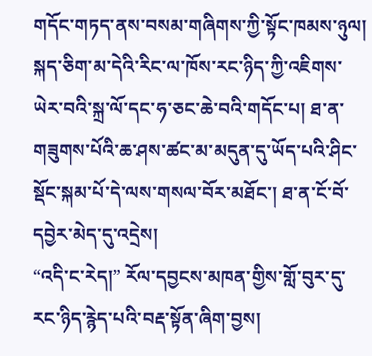གདོང་གཏད་ནས་བསམ་གཞིགས་ཀྱི་སྟོང་ཁམས་ཉུལ། སྐད་ཅིག་མ་དེའི་རིང་ལ་ཁོས་རང་ཉིད་ཀྱི་འཇིགས་ཡེར་བའི་སྐྲ་ལོ་དང་ཧ་ཅང་ཆེ་བའི་གདོང་པ། ཐ་ན་གཟུགས་པོའི་ཆ་ཤས་ཚང་མ་མདུན་དུ་ཡོད་པའི་ཤིང་སྡོང་སྐམ་པོ་དེ་ལས་གསལ་བོར་མཐོང་། ཐ་ན་ངོ་བོ་དབྱེར་མེད་དུ་འདྲེས།
“འདི་ང་རེད།” རོལ་དབྱངས་མཁན་གྱིས་གློ་བུར་དུ་རང་ཉིད་རྙེད་པའི་བརྡ་སྟོན་ཞིག་བྱས།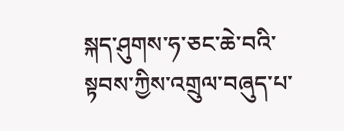སྐད་ཤུགས་ཧ་ཅང་ཆེ་བའི་སྟབས་ཀྱིས་འགྲུལ་བཞུད་པ་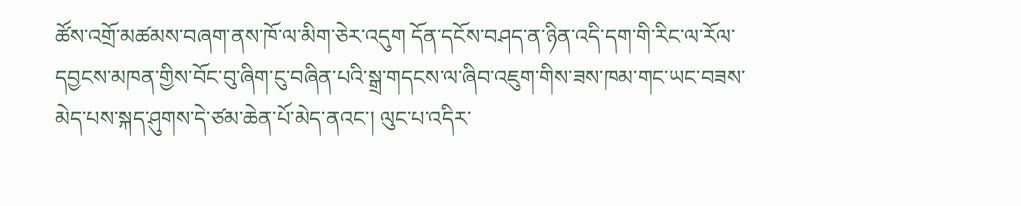ཚོས་འགྲོ་མཚམས་བཞག་ནས་ཁོ་ལ་མིག་ཅེར་འདུག དོན་དངོས་བཤད་ན་ཉིན་འདི་དག་གི་རིང་ལ་རོལ་དབྱངས་མཁན་གྱིས་བོང་བུ་ཞིག་ངུ་བཞིན་པའི་སྒྲ་གདངས་ལ་ཞིབ་འཇུག་གིས་ཟས་ཁམ་གང་ཡང་བཟས་མེད་པས་སྐད་ཤུགས་དེ་ཙམ་ཆེན་པོ་མེད་ནའང་། ལུང་པ་འདིར་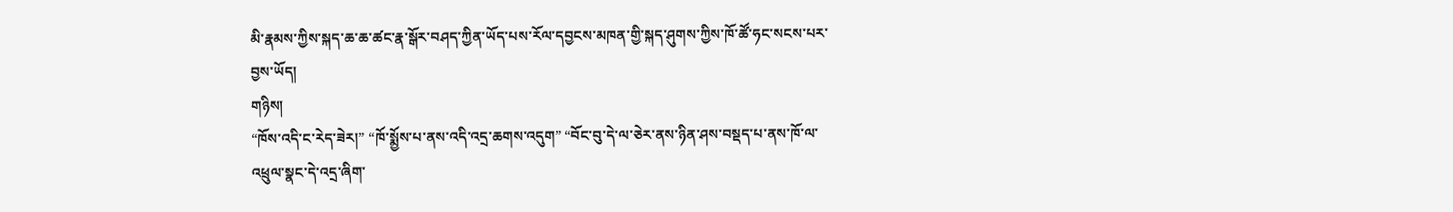མི་རྣམས་ཀྱིས་སྐད་ཆ་ཆ་ཚང་རྣ་སྒོར་བཤད་ཀྱིན་ཡོད་པས་རོལ་དབྱངས་མཁན་གྱི་སྐད་ཤུགས་ཀྱིས་ཁོ་ཚོ་ཧང་སངས་པར་བྱས་ཡོད།
གཉིས།
“ཁོས་འདི་ང་རེད་ཟེར།” “ཁོ་སྨྱོས་པ་ནས་འདི་འདྲ་ཆགས་འདུག” “བོང་བུ་དེ་ལ་ཅེར་ནས་ཉིན་ཤས་བསྡད་པ་ནས་ཁོ་ལ་འཕྲུལ་སྣང་དེ་འདྲ་ཞིག་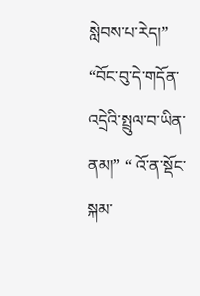སླེབས་པ་རེད།” “བོང་བུ་དེ་གདོན་འདྲེའི་སྤྲུལ་བ་ཡིན་ནམ།” “ འོ་ན་སྡོང་སྐམ་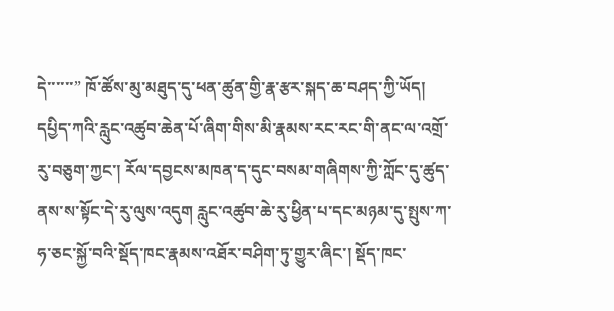དེ་་་་་་” ཁོ་ཚོས་མུ་མཐུད་དུ་ཕན་ཚུན་གྱི་རྣ་རྩར་སྐད་ཆ་བཤད་ཀྱི་ཡོད། དཔྱིད་ཀའི་རླུང་འཚུབ་ཆེན་པོ་ཞིག་གིས་མི་རྣམས་རང་རང་གི་ནང་ལ་འགྲོ་རུ་བཅུག་ཀྱང་། རོལ་དབྱངས་མཁན་ད་དུང་བསམ་གཞིགས་ཀྱི་ཀློང་དུ་ཚུད་ནས་ས་སྟོང་དེ་རུ་ལུས་འདུག རླུང་འཚུབ་ཆེ་རུ་ཕྱིན་པ་དང་མཉམ་དུ་སྤུས་ཀ་ཧ་ཅང་སྐྱོ་བའི་སྡོད་ཁང་རྣམས་འཐོར་བཤིག་ཏུ་གྱུར་ཞིང་། སྡོད་ཁང་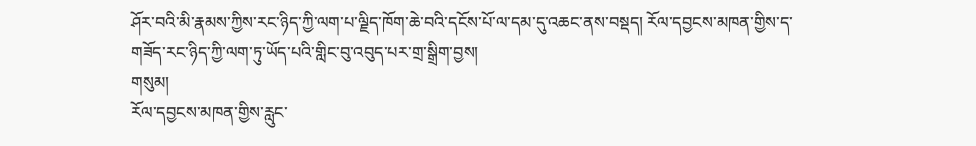ཤོར་བའི་མི་རྣམས་ཀྱིས་རང་ཉིད་ཀྱི་ལག་པ་ལྗིད་ཁོག་ཆེ་བའི་དངོས་པོ་ལ་དམ་དུ་འཆང་ནས་བསྡད། རོལ་དབྱངས་མཁན་གྱིས་ད་གཟོད་རང་ཉིད་ཀྱི་ལག་ཏུ་ཡོད་པའི་གླིང་བུ་འབུད་པར་གྲ་སྒྲིག་བྱས།
གསུམ།
རོལ་དབྱངས་མཁན་གྱིས་རླུང་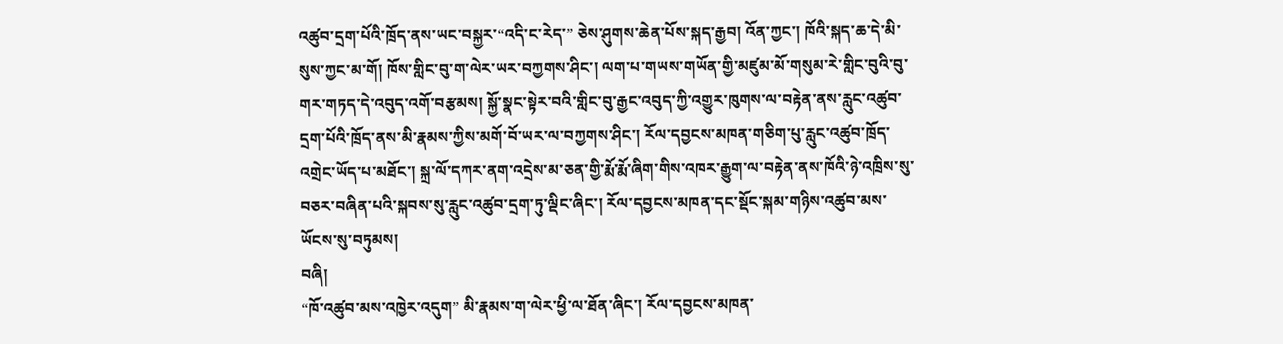འཚུབ་དྲག་པོའི་ཁྲོད་ནས་ཡང་བསྐྱར་“འདི་ང་རེད་” ཅེས་ཤུགས་ཆེན་པོས་སྐད་རྒྱབ། འོན་ཀྱང་། ཁོའི་སྐད་ཆ་དེ་མི་སུས་ཀྱང་མ་གོ། ཁོས་གླིང་བུ་ག་ལེར་ཡར་བཀྱགས་ཤིང་། ལག་པ་གཡས་གཡོན་གྱི་མཛུམ་མོ་གསུམ་རེ་གླིང་བུའི་བུ་གར་གཏད་དེ་འབུད་འགོ་བརྩམས། སྐྱོ་སྣང་སྟེར་བའི་གླིང་བུ་རྒྱང་འབུད་ཀྱི་འགྱུར་ཁུགས་ལ་བརྟེན་ནས་རླུང་འཚུབ་དྲག་པོའི་ཁྲོད་ནས་མི་རྣམས་ཀྱིས་མགོ་བོ་ཡར་ལ་བཀྱགས་ཤིང་། རོལ་དབྱངས་མཁན་གཅིག་པུ་རླུང་འཚུབ་ཁྲོད་འགྲེང་ཡོད་པ་མཐོང་། སྐྲ་ལོ་དཀར་ནག་འདྲེས་མ་ཅན་གྱི་རྨོ་རྨོ་ཞིག་གིས་འཁར་རྒྱུག་ལ་བརྟེན་ནས་ཁོའི་ཉེ་འཁྲིས་སུ་བཅར་བཞིན་པའི་སྐབས་སུ་རླུང་འཚུབ་དྲག་ཏུ་ལྡིང་ཞིང་། རོལ་དབྱངས་མཁན་དང་སྡོང་སྐམ་གཉིས་འཚུབ་མས་ཡོངས་སུ་བཏུམས།
བཞི།
“ཁོ་འཚུབ་མས་འཁྱེར་འདུག” མི་རྣམས་ག་ལེར་ཕྱི་ལ་ཐོན་ཞིང་། རོལ་དབྱངས་མཁན་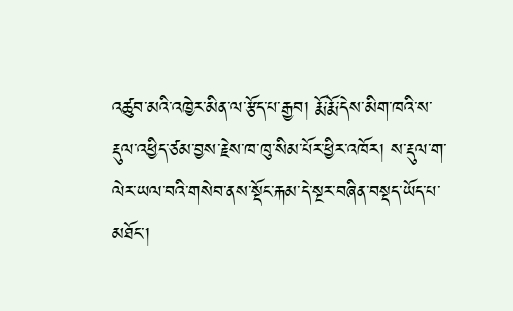འཚུབ་མའི་འཁྱེར་མིན་ལ་རྩོད་པ་རྒྱབ། རྨོ་རྨོ་དེས་མིག་ཁའི་ས་རྡུལ་འཕྱིད་ཙམ་བྱས་རྗེས་ཁ་ཁུ་སིམ་པོར་ཕྱིར་འཁོར། ས་རྡུལ་ག་ལེར་ཡལ་བའི་གསེབ་ནས་སྡོང་རྐམ་དེ་སྔར་བཞིན་བསྡད་ཡོད་པ་མཐོང་།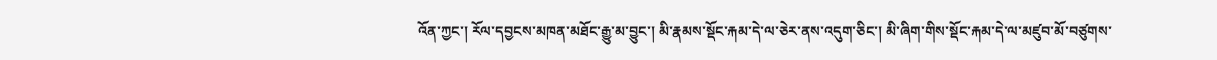འོན་ཀྱང་། རོལ་དབྱངས་མཁན་མཐོང་རྒྱུ་མ་བྱུང་། མི་རྣམས་སྡོང་རྐམ་དེ་ལ་ཅེར་ནས་འདུག་ཅིང་། མི་ཞིག་གིས་སྡོང་རྐམ་དེ་ལ་མཛུབ་མོ་བཙུགས་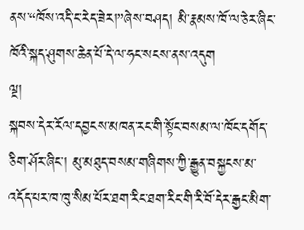ནས་“ཁོས་འདི་ང་རེད་ཟེར།”ཞེས་བཤད། མི་རྣམས་ཁོ་ལ་ཅེར་ཞིང་ཁོའི་སྐད་ཤུགས་ཆེན་པོ་དེ་ལ་ཧང་སངས་ནས་འདུག
ལྔ།
སྐབས་དེར་རོལ་དབྱངས་མཁན་རང་གི་སྟོང་བསམ་ལ་ཁོང་དགོད་ཅིག་ཤོར་ཞིང་། མུ་མཐུད་བསམ་གཞིགས་ཀྱི་རྒྱུན་བསྐྱངས་མ་འདོད་པར་ཁ་ཁུ་སིམ་པོར་ཐག་རིང་ཐག་རིང་གི་རི་བོ་དེར་རྒྱང་མིག་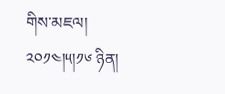གིས་མཇལ།
༢༠༡༤།༥།༡༦ ཉིན།